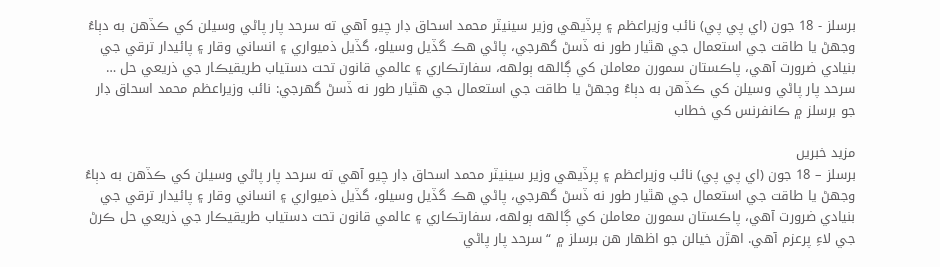برسلز - 18 جون (اي پي پي) نائب وزيراعظم ۽ پرڏيهي وزير سينيٽر محمد اسحاق ڊار چيو آهي ته سرحد پار پاڻي وسيلن کي ڪڏهن به دٻاءُ وجهڻ يا طاقت جي استعمال جي هٿيار طور نه ڏسڻ گهرجي، پاڻي هڪ گڏيل وسيلو، گڏيل ذميواري ۽ انساني وقار ۽ پائيدار ترقي جي بنيادي ضرورت آهي، پاڪستان سمورن معاملن کي ڳالهه ٻولهه، سفارتڪاري ۽ عالمي قانون تحت دستياب طريقيڪار جي ذريعي حل …
سرحد پار پاڻي وسيلن کي ڪڏهن به دٻاءُ وجهڻ يا طاقت جي استعمال جي هٿيار طور نه ڏسڻ گهرجي: نائب وزيراعظم محمد اسحاق ڊار جو برسلز ۾ ڪانفرنس کي خطاب

مزید خبریں
برسلز – 18 جون (اي پي پي) نائب وزيراعظم ۽ پرڏيهي وزير سينيٽر محمد اسحاق ڊار چيو آهي ته سرحد پار پاڻي وسيلن کي ڪڏهن به دٻاءُ وجهڻ يا طاقت جي استعمال جي هٿيار طور نه ڏسڻ گهرجي، پاڻي هڪ گڏيل وسيلو، گڏيل ذميواري ۽ انساني وقار ۽ پائيدار ترقي جي بنيادي ضرورت آهي، پاڪستان سمورن معاملن کي ڳالهه ٻولهه، سفارتڪاري ۽ عالمي قانون تحت دستياب طريقيڪار جي ذريعي حل ڪرڻ جي لاءِ پرعزم آهي. اهڙن خيالن جو اظهار هن برسلز ۾ “سرحد پار پاڻي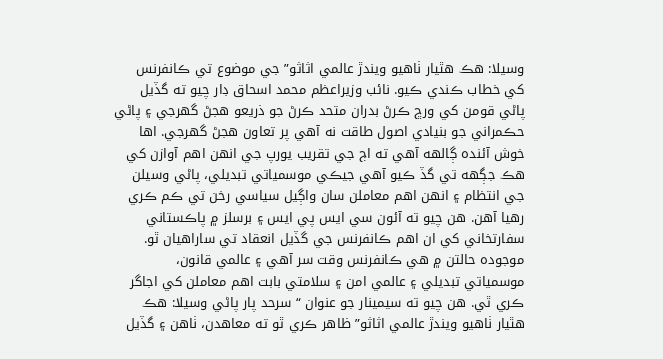وسيلا: هڪ هٿيار ٺاهيو ويندڙ عالمي اثاثو” جي موضوع تي ڪانفرنس کي خطاب ڪندي ڪيو. نائب وزيراعظم محمد اسحاق ڊار چيو ته گڏيل پاڻي قومن کي ورڇ ڪرڻ بدران متحد ڪرڻ جو ذريعو هجڻ گهرجي ۽ پاڻي حڪمراني جو بنيادي اصول طاقت نه آهي پر تعاون هجڻ گهرجي. اها خوش آئنده ڳالهه آهي ته اڄ جي تقريب يورپ جي انهن اهم آوازن کي هڪ جڳهه تي گڏ ڪيو آهي جيڪي موسمياتي تبديلي، پاڻي وسيلن جي انتظام ۽ انهن اهم معاملن سان واڳيل سياسي رخن تي ڪم ڪري رهيا آهن. هن چيو ته آئون سي ايس پي ايس ۽ برسلز ۾ پاڪستاني سفارتخاني کي ان اهم ڪانفرنس جي گڏيل انعقاد تي ساراهيان ٿو. موجوده حالتن ۾ هي ڪانفرنس وقت سر آهي ۽ عالمي قانون، موسمياتي تبديلي ۽ عالمي امن ۽ سلامتي بابت اهم معاملن کي اجاگر ڪري ٿي. هن چيو ته سيمينار جو عنوان “سرحد پار پاڻي وسيلا: هڪ هٿيار ٺاهيو ويندڙ عالمي اثاثو” ظاهر ڪري ٿو ته معاهدن، ٺاهن ۽ گڏيل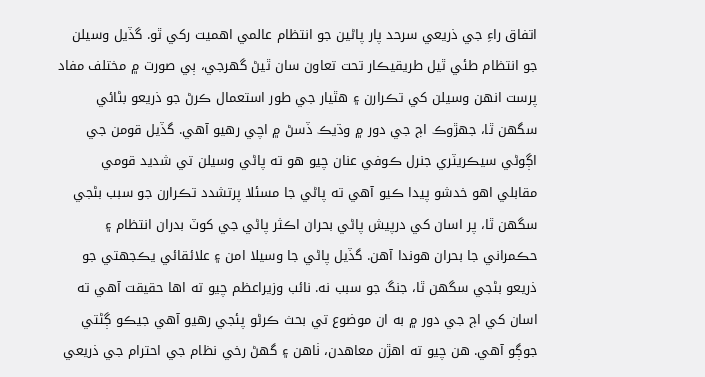اتفاق راءِ جي ذريعي سرحد پار پاڻين جو انتظام عالمي اهميت رکي ٿو. گڏيل وسيلن جو انتظام طئي ٿيل طريقيڪار تحت تعاون سان ٿيڻ گهرجي، ٻي صورت ۾ مختلف مفاد پرست انهن وسيلن کي تڪرارن ۽ هٿيار جي طور استعمال ڪرڻ جو ذريعو بڻائي سگهن ٿا، جهڙوڪ اڄ جي دور ۾ وڌيڪ ڏسڻ ۾ اچي رهيو آهي. گڏيل قومن جي اڳوڻي سيڪريٽري جنرل ڪوفي عنان چيو هو ته پاڻي وسيلن تي شديد قومي مقابلي اهو خدشو پيدا ڪيو آهي ته پاڻي جا مسئلا پرتشدد تڪرارن جو سبب بڻجي سگهن ٿا، پر اسان کي درپيش پاڻي بحران اڪثر پاڻي جي کوٽ بدران انتظام ۽ حڪمراني جا بحران هوندا آهن. گڏيل پاڻي جا وسيلا امن ۽ علائقائي يڪجهتي جو ذريعو بڻجي سگهن ٿا، جنگ جو سبب نه. نائب وزيراعظم چيو ته اها حقيقت آهي ته اسان کي اڄ جي دور ۾ به ان موضوع تي بحث ڪرڻو پئجي رهيو آهي جيڪو ڳڻتي جوڳو آهي. هن چيو ته اهڙن معاهدن، ٺاهن ۽ گهڻ رخي نظام جي احترام جي ذريعي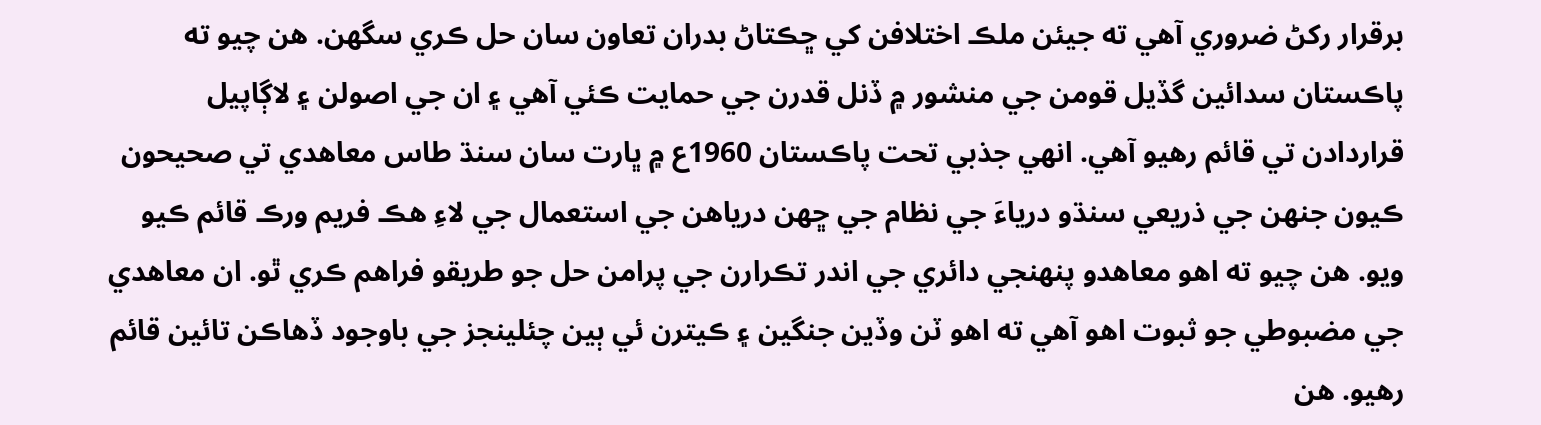برقرار رکڻ ضروري آهي ته جيئن ملڪ اختلافن کي ڇڪتاڻ بدران تعاون سان حل ڪري سگهن. هن چيو ته پاڪستان سدائين گڏيل قومن جي منشور ۾ ڏنل قدرن جي حمايت ڪئي آهي ۽ ان جي اصولن ۽ لاڳاپيل قراردادن تي قائم رهيو آهي. انهي جذبي تحت پاڪستان 1960ع ۾ ڀارت سان سنڌ طاس معاهدي تي صحيحون ڪيون جنهن جي ذريعي سنڌو درياءَ جي نظام جي ڇهن درياهن جي استعمال جي لاءِ هڪ فريم ورڪ قائم ڪيو ويو. هن چيو ته اهو معاهدو پنهنجي دائري جي اندر تڪرارن جي پرامن حل جو طريقو فراهم ڪري ٿو. ان معاهدي جي مضبوطي جو ثبوت اهو آهي ته اهو ٽن وڏين جنگين ۽ ڪيترن ئي ٻين چئلينجز جي باوجود ڏهاڪن تائين قائم رهيو. هن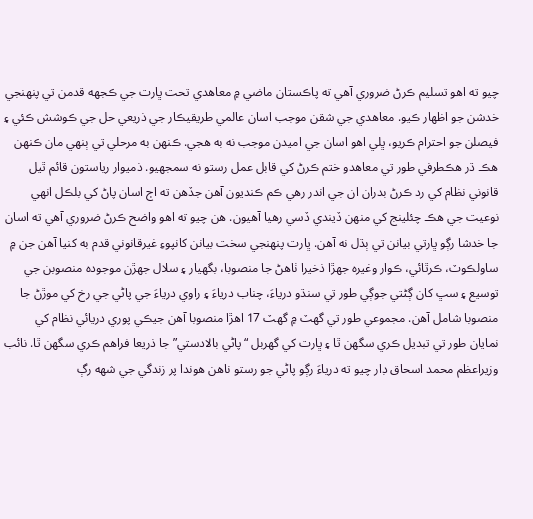چيو ته اهو تسليم ڪرڻ ضروري آهي ته پاڪستان ماضي ۾ معاهدي تحت ڀارت جي ڪجهه قدمن تي پنهنجي خدشن جو اظهار ڪيو. معاهدي جي شقن موجب اسان عالمي طريقيڪار جي ذريعي حل جي ڪوشش ڪئي ۽ فيصلن جو احترام ڪريو، ڀلي اهو اسان جي اميدن موجب نه به هجي. ڪنهن به مرحلي تي ٻنهي مان ڪنهن هڪ ڌر هڪطرفي طور تي معاهدو ختم ڪرڻ کي قابل عمل رستو نه سمجهيو. ذميوار رياستون قائم ٿيل قانوني نظام کي رد ڪرڻ بدران ان جي اندر رهي ڪم ڪنديون آهن جڏهن ته اڄ اسان پاڻ کي بلڪل انهي نوعيت جي هڪ چئلينج کي منهن ڏيندي ڏسي رهيا آهيون. هن چيو ته اهو واضح ڪرڻ ضروري آهي ته اسان جا خدشا رڳو ڀارتي بيانن تي ٻڌل نه آهن. ڀارت پنهنجي سخت بيانن کانپوءِ غيرقانوني قدم به کنيا آهن جن ۾ ساولڪوٽ، ڪرٿائي، ڪوار وغيره جهڙا ذخيرا ٺاهڻ جا منصوبا، بگهيار ۽ سلال جهڙن موجوده منصوبن جي توسيع ۽ سڀ کان ڳڻتي جوڳي طور تي سنڌو درياءَ، چناب درياءَ ۽ راوي درياءَ جي پاڻي جي رخ کي موڙڻ جا منصوبا شامل آهن. مجموعي طور تي گهٽ ۾ گهٽ 17 اهڙا منصوبا آهن جيڪي پوري دريائي نظام کي نمايان طور تي تبديل ڪري سگهن ٿا ۽ ڀارت کي گهربل “پاڻي بالادستي” جا ذريعا فراهم ڪري سگهن ٿا. نائب وزيراعظم محمد اسحاق ڊار چيو ته درياءَ رڳو پاڻي جو رستو ناهن هوندا پر زندگي جي شهه رڳ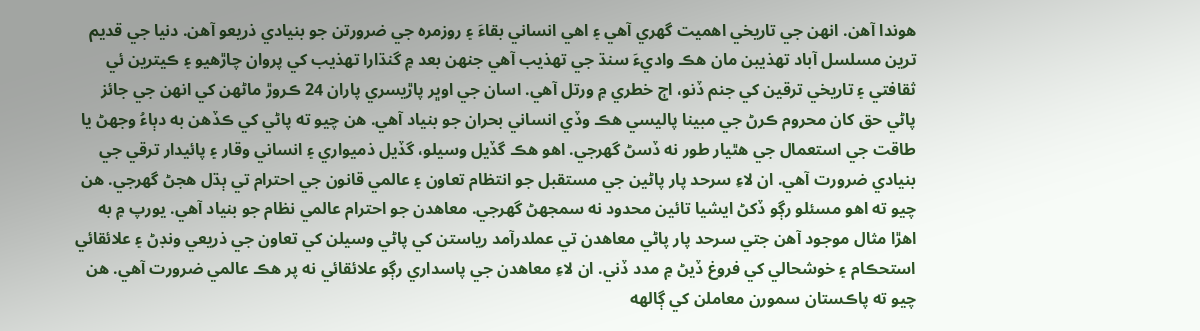هوندا آهن. انهن جي تاريخي اهميت گهري آهي ۽ اهي انساني بقاءَ ۽ روزمره جي ضرورتن جو بنيادي ذريعو آهن. دنيا جي قديم ترين مسلسل آباد تهذيبن مان هڪ واديءَ سنڌ جي تهذيب آهي جنهن بعد ۾ گنڌارا تهذيب کي پروان چاڙهيو ۽ ڪيترين ئي ثقافتي ۽ تاريخي ترقين کي جنم ڏنو، اڄ خطري ۾ ورتل آهي. اسان جي اوڀر پاڙيسري پاران 24 ڪروڙ ماڻهن کي انهن جي جائز پاڻي حق کان محروم ڪرڻ جي مبينا پاليسي هڪ وڏي انساني بحران جو بنياد آهي. هن چيو ته پاڻي کي ڪڏهن به دٻاءُ وجهڻ يا طاقت جي استعمال جي هٿيار طور نه ڏسڻ گهرجي. اهو هڪ گڏيل وسيلو، گڏيل ذميواري ۽ انساني وقار ۽ پائيدار ترقي جي بنيادي ضرورت آهي. ان لاءِ سرحد پار پاڻين جي مستقبل جو انتظام تعاون ۽ عالمي قانون جي احترام تي ٻڌل هجڻ گهرجي. هن چيو ته اهو مسئلو رڳو ڏکڻ ايشيا تائين محدود نه سمجهڻ گهرجي. معاهدن جو احترام عالمي نظام جو بنياد آهي. يورپ ۾ به اهڙا مثال موجود آهن جتي سرحد پار پاڻي معاهدن تي عملدرآمد رياستن کي پاڻي وسيلن کي تعاون جي ذريعي ونڊڻ ۽ علائقائي استحڪام ۽ خوشحالي کي فروغ ڏيڻ ۾ مدد ڏني. ان لاءِ معاهدن جي پاسداري رڳو علائقائي نه پر هڪ عالمي ضرورت آهي. هن چيو ته پاڪستان سمورن معاملن کي ڳالهه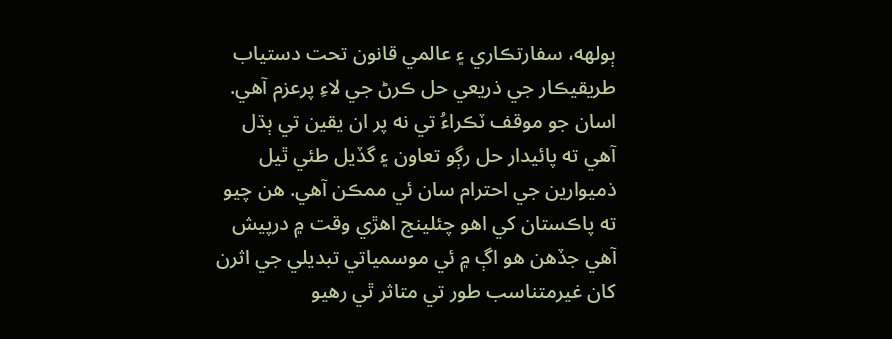ٻولهه، سفارتڪاري ۽ عالمي قانون تحت دستياب طريقيڪار جي ذريعي حل ڪرڻ جي لاءِ پرعزم آهي. اسان جو موقف ٽڪراءُ تي نه پر ان يقين تي ٻڌل آهي ته پائيدار حل رڳو تعاون ۽ گڏيل طئي ٿيل ذميوارين جي احترام سان ئي ممڪن آهي. هن چيو ته پاڪستان کي اهو چئلينج اهڙي وقت ۾ درپيش آهي جڏهن هو اڳ ۾ ئي موسمياتي تبديلي جي اثرن کان غيرمتناسب طور تي متاثر ٿي رهيو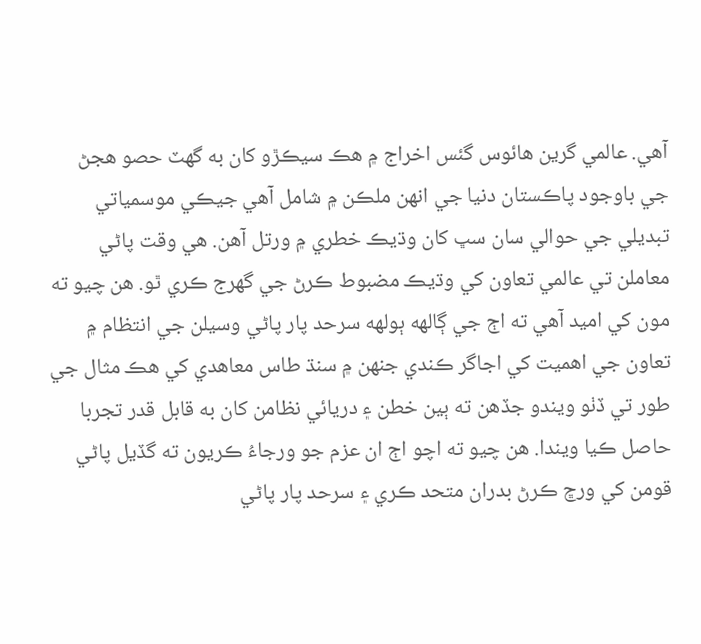آهي. عالمي گرين هائوس گئس اخراج ۾ هڪ سيڪڙو کان به گهٽ حصو هجڻ جي باوجود پاڪستان دنيا جي انهن ملڪن ۾ شامل آهي جيڪي موسمياتي تبديلي جي حوالي سان سڀ کان وڌيڪ خطري ۾ ورتل آهن. هي وقت پاڻي معاملن تي عالمي تعاون کي وڌيڪ مضبوط ڪرڻ جي گهرج ڪري ٿو. هن چيو ته مون کي اميد آهي ته اڄ جي ڳالهه ٻولهه سرحد پار پاڻي وسيلن جي انتظام ۾ تعاون جي اهميت کي اجاگر ڪندي جنهن ۾ سنڌ طاس معاهدي کي هڪ مثال جي طور تي ڏٺو ويندو جڏهن ته ٻين خطن ۽ دريائي نظامن کان به قابل قدر تجربا حاصل ڪيا ويندا. هن چيو ته اچو اڄ ان عزم جو ورجاءُ ڪريون ته گڏيل پاڻي قومن کي ورڇ ڪرڻ بدران متحد ڪري ۽ سرحد پار پاڻي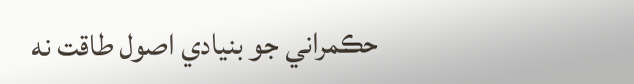حڪمراني جو بنيادي اصول طاقت نه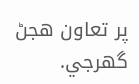پر تعاون هجڻ گهرجي.